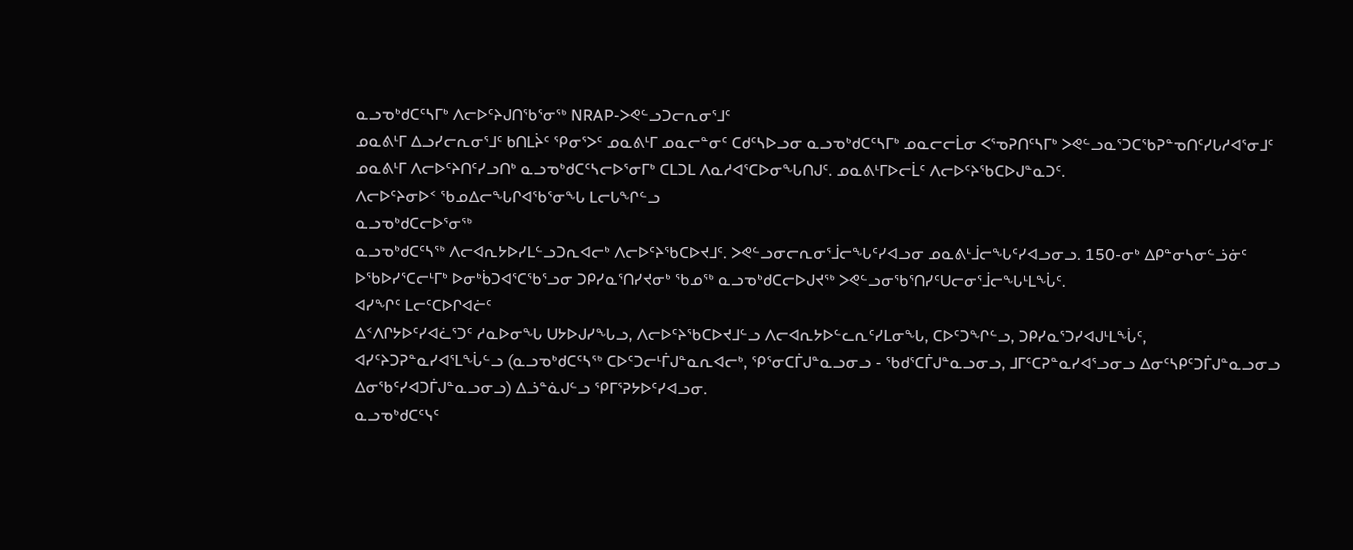ᓇᓗᓀᒃᑯᑕᑦᓴᒥᒃ ᐱᓕᐅᑦᔨᒍᑎᖃᕐᓂᖅ NRAP-ᐳᕙᓪᓗᑐᓕᕆᓂᕐᒧᑦ
ᓄᓇᕕᒻᒥ ᐃᓗᓯᓕᕆᓂᕐᒧᑦ ᑲᑎᒪᔩᑦ ᕿᓂᕐᐳᑦ ᓄᓇᕕᒻᒥ ᓄᓇᓕᓐᓂᑦ ᑕᑯᑦᓴᐅᓗᓂ ᓇᓗᓀᒃᑯᑕᑦᓴᒥᒃ ᓄᓇᓕᓕᒫᓂ ᐸᕐᓀᕈᑎᑦᓴᒥᒃ ᐳᕙᓪᓗᓇᕐᑐᑕᖃᕈᓐᓀᑎᑦᓯᒐᓱᐊᕐᓂᒧᑦ ᓄᓇᕕᒻᒥ ᐱᓕᐅᑦᔨᑎᑦᓯᓗᑎᒃ ᓇᓗᓀᒃᑯᑕᑦᓴᓕᐅᕐᓂᒥᒃ ᑕᒪᑐᒪ ᐱᓇᓱᐊᕐᑕᐅᓂᖓᑎᒍᑦ. ᓄᓇᕕᒻᒥᐅᓕᒫᑦ ᐱᓕᐅᑦᔨᖃᑕᐅᒍᓐᓇᑐᑦ.
ᐱᓕᐅᑦᔨᓂᐅᑉ ᖃᓄᐃᓕᖓᒋᐊᖃᕐᓂᖓ ᒪᓕᒐᖏᓪᓗ
ᓇᓗᓀᒃᑯᑕᓕᐅᕐᓂᖅ
ᓇᓗᓀᒃᑯᑕᑦᓴᖅ ᐱᓕᐊᕆᔭᐅᓯᒪᓪᓗᑐᕆᐊᓕᒃ ᐱᓕᐅᑦᔨᖃᑕᐅᔪᒧᑦ. ᐳᕙᓪᓗᓂᓕᕆᓂᕐᒨᓕᖓᑦᓯᐊᓗᓂ ᓄᓇᕕᒻᒨᓕᖓᑦᓯᐊᓗᓂᓗ. 150-ᓂᒃ ᐃᑭᓐᓂᓴᓂᓪᓘᓃᑦ ᐅᖃᐅᓯᕐᑕᓕᒻᒥᒃ ᐅᓂᒃᑳᑐᐊᕐᑕᖃᕐᓗᓂ ᑐᑭᓯᓇᕐᑎᓯᔪᓂᒃ ᖃᓄᖅ ᓇᓗᓀᒃᑯᑕᓕᐅᒍᔪᖅ ᐳᕙᓪᓗᓂᖃᕐᑎᓯᑦᑌᓕᓂᕐᒨᓕᖓᒻᒪᖔᑦ.
ᐊᓯᖏᑦ ᒪᓕᑦᑕᐅᒋᐊᓖᑦ
ᐃᑉᐱᒋᔭᐅᑦᓯᐊᓛᕐᑐᑦ ᓱᓇᐅᓂᖓ ᑌᔭᐅᒍᓯᖓᓗ, ᐱᓕᐅᑦᔨᖃᑕᐅᔪᒧᓪᓗ ᐱᓕᐊᕆᔭᐅᓪᓚᕆᑦᓯᒪᓂᖓ, ᑕᐅᑦᑐᖏᓪᓗ, ᑐᑭᓯᓇᕐᑐᓯᐊᒍᒻᒪᖔᑦ, ᐊᓯᑦᔨᑐᕈᓐᓇᓯᐊᕐᒪᖔᓪᓗ (ᓇᓗᓀᒃᑯᑕᑦᓴᖅ ᑕᐅᑦᑐᓕᒻᒦᒍᓐᓇᕆᐊᓕᒃ, ᕿᕐᓂᑕᒦᒍᓐᓇᓗᓂᓗ - ᖃᑯᕐᑕᒦᒍᓐᓇᓗᓂᓗ, ᒧᒥᑦᑕᕈᓐᓇᓯᐊᕐᓗᓂᓗ ᐃᓂᑦᓴᑭᑦᑐᒦᒍᓐᓇᓗᓂᓗ ᐃᓂᖃᑦᓯᐊᑐᒦᒍᓐᓇᓗᓂᓗ) ᐃᓘᓐᓈᒍᓪᓗ ᕿᒥᕐᕈᔭᐅᑦᓯᐊᓗᓂ.
ᓇᓗᓀᒃᑯᑕᑦᓭᑦ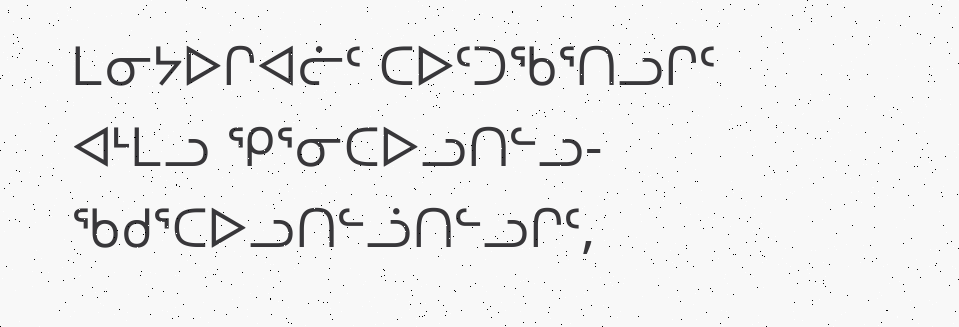ᒪᓂᔭᐅᒋᐊᓖᑦ ᑕᐅᑦᑐᖃᕐᑎᓗᒋᑦ ᐊᒻᒪᓗ ᕿᕐᓂᑕᐅᓗᑎᓪᓗ-ᖃᑯᕐᑕᐅᓗᑎᓪᓘᑎᓪᓗᒋᑦ,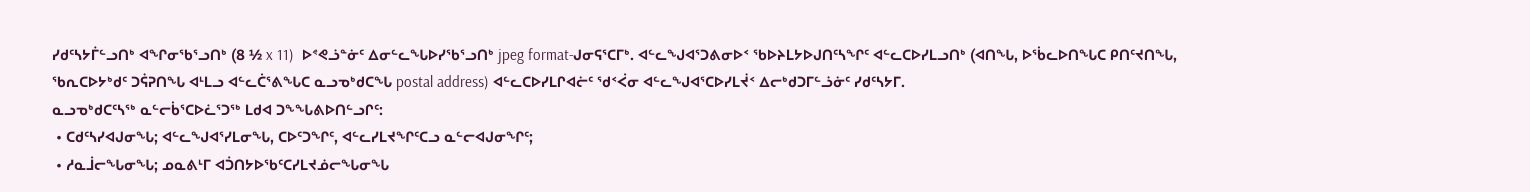ᓯᑯᑦᓴᔭᒦᓪᓗᑎᒃ ᐊᖏᓂᖃᕐᓗᑎᒃ (8 ½ x 11)  ᐅᕝᕙᓘᓐᓃᑦ ᐃᓂᓪᓚᖓᐅᓯᖃᕐᓗᑎᒃ jpeg format-ᒍᓂᕋᕐᑕᒥᒃ. ᐊᓪᓚᖑᐊᕐᑐᕕᓂᐅᑉ ᖃᐅᔨᒪᔭᐅᒍᑎᑦᓴᖏᑦ ᐊᓪᓚᑕᐅᓯᒪᓗᑎᒃ (ᐊᑎᖓ, ᐅᖄᓚᐅᑎᖓᑕ ᑭᑎᑦᔪᑎᖓ, ᖃᕆᑕᐅᔭᒃᑯᑦ ᑐᕌᕈᑎᖓ ᐊᒻᒪᓗ ᐊᓪᓚᑖᕐᕕᖓᑕ ᓇᓗᓀᒃᑯᑕᖓ postal address) ᐊᓪᓚᑕᐅᓯᒪᒋᐊᓖᑦ ᖁᑉᐹᓂ ᐊᓪᓚᖑᐊᕐᑕᐅᓯᒪᔫᑉ ᐃᓕᒃᑯᑐᒥᓪᓘᓃᑦ ᓯᑯᑦᓴᔭᒥ.
ᓇᓗᓀᒃᑯᑕᑦᓴᖅ ᓇᓪᓕᑳᕐᑕᐅᓛᕐᑐᖅ ᒪᑯᐊ ᑐᖕᖓᕕᐅᑎᓪᓗᒋᑦ:
 • ᑕᑯᑦᓴᓯᐊᒍᓂᖓ; ᐊᓪᓚᖑᐊᕐᓯᒪᓂᖓ, ᑕᐅᑦᑐᖏᑦ, ᐊᓪᓚᓯᒪᔪᖏᑦᑕᓗ ᓇᓪᓕᐊᒍᓂᖏᑦ;
 • ᓱᓇᒨᓕᖓᓂᖓ; ᓄᓇᕕᒻᒥ ᐊᑑᑎᔭᐅᖃᑦᑕᓯᒪᔪᓅᓕᖓᓂᖓ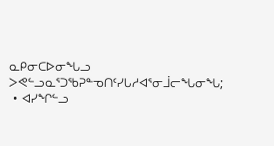ᓇᑭᓂᑕᐅᓂᖓᓗ ᐳᕙᓪᓗᓇᕐᑐᖃᕈᓐᓀᑎᑦᓯᒐᓱᐊᕐᓂᒨᓕᖓᓂᖓ;
 • ᐊᓯᖏᓪᓗ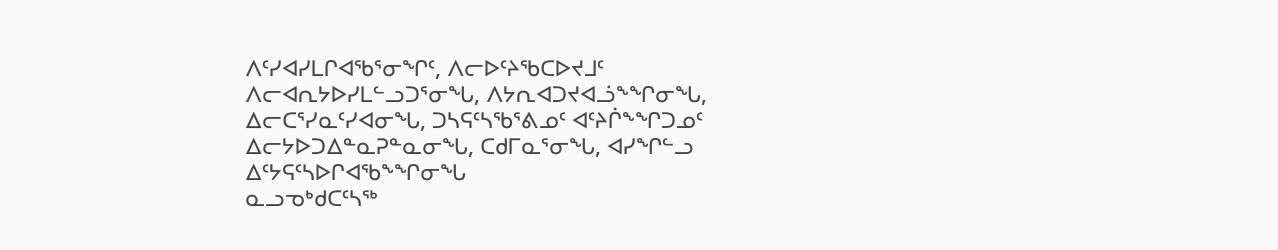ᐱᑦᓯᐊᓯᒪᒋᐊᖃᕐᓂᖏᑦ, ᐱᓕᐅᑦᔨᖃᑕᐅᔪᒧᑦ ᐱᓕᐊᕆᔭᐅᓯᒪᓪᓗᑐᕐᓂᖓ, ᐱᔭᕆᐊᑐᔪᐊᓘᖕᖏᓂᖓ, ᐃᓕᑕᕐᓯᓇᑦᓯᐊᓂᖓ, ᑐᓴᕋᑦᓴᖃᕐᕕᓄᑦ ᐊᑦᔨᒌᖕᖏᑐᓄᑦ ᐃᓕᔭᐅᑐᐃᓐᓇᕈᓐᓇᓂᖓ, ᑕᑯᒥᓇᕐᓂᖓ, ᐊᓯᖏᓪᓗ
ᐃᑦᔭᕋᑦᓴᐅᒋᐊᖃᖕᖏᓂᖓ
ᓇᓗᓀᒃᑯᑕᑦᓴᖅ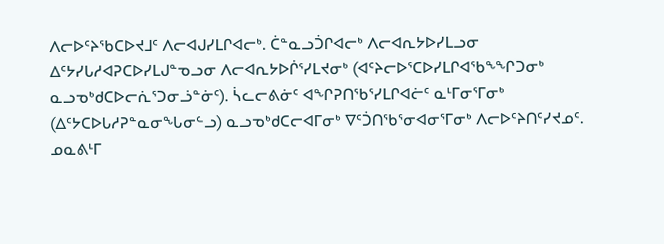ᐱᓕᐅᑦᔨᖃᑕᐅᔪᒧᑦ ᐱᓕᐊᒍᓯᒪᒋᐊᓕᒃ. ᑖᓐᓇᓗᑑᒋᐊᓕᒃ ᐱᓕᐊᕆᔭᐅᓯᒪᓗᓂ ᐃᑦᔭᓯᒐᓱᐊᕈᑕᐅᓯᒪᒍᓐᓀᓗᓂ ᐱᓕᐊᕆᔭᐅᒌᕐᓯᒪᔪᓂᒃ (ᐊᑦᔨᓕᐅᕐᑕᐅᓯᒪᒋᐊᖃᖕᖏᑐᓂᒃ ᓇᓗᓀᒃᑯᑕᐅᓕᕇᕐᑐᓂᓘᓐᓃᑦ). ᓵᓚᓕᕕᓃᑦ ᐊᖏᕈᑎᖃᕐᓯᒪᒋᐊᓖᑦ ᓇᒻᒥᓂᕐᒥᓂᒃ (ᐃᑦᔭᑕᐅᒐᓱᕈᓐᓇᓂᖓᓂᓪᓗ) ᓇᓗᓀᒃᑯᑕᓕᐊᒥᓂᒃ ᐁᑦᑑᑎᖃᕐᓂᐊᓂᕐᒥᓂᒃ ᐱᓕᐅᑦᔨᑎᑦᓯᔪᓄᑦ.
ᓄᓇᕕᒻᒥ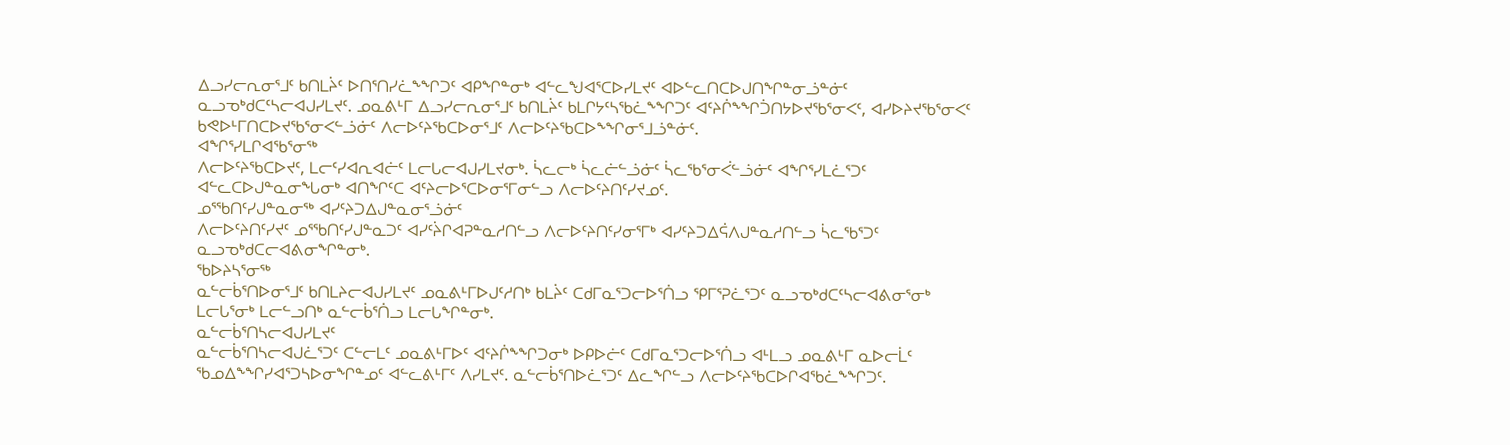ᐃᓗᓯᓕᕆᓂᕐᒧᑦ ᑲᑎᒪᔩᑦ ᐅᑎᕐᑎᓯᓛᖕᖏᑐᑦ ᐊᑭᖏᓐᓂᒃ ᐊᓪᓚᖑᐊᕐᑕᐅᓯᒪᔪᑦ ᐊᐅᓪᓚᑎᑕᐅᒍᑎᖏᓐᓂᓘᓐᓃᑦ ᓇᓗᓀᒃᑯᑕᑦᓴᓕᐊᒍᓯᒪᔪᑦ. ᓄᓇᕕᒻᒥ ᐃᓗᓯᓕᕆᓂᕐᒧᑦ ᑲᑎᒪᔩᑦ ᑲᒪᒋᔭᑦᓴᖃᓛᖕᖏᑐᑦ ᐊᑦᔨᒌᖕᖏᑑᑎᔭᐅᔪᖃᕐᓂᐸᑦ, ᐊᓯᐅᔨᔪᖃᕐᓂᐸᑦ ᑲᕙᐅᒻᒥᑎᑕᐅᔪᖃᕐᓂᐸᓪᓘᓃᑦ ᐱᓕᐅᑦᔨᖃᑕᐅᓂᕐᒧᑦ ᐱᓕᐅᑦᔨᖃᑕᐅᖕᖏᓂᕐᒧᓘᓐᓃᑦ.
ᐊᖏᕐᓯᒪᒋᐊᖃᕐᓂᖅ
ᐱᓕᐅᑦᔨᖃᑕᐅᔪᑦ, ᒪᓕᑦᓯᐊᕆᐊᓖᑦ ᒪᓕᒐᓕᐊᒍᓯᒪᔪᓂᒃ. ᓵᓚᓕᒃ ᓵᓚᓖᓪᓘᓃᑦ ᓵᓚᖃᕐᓂᐹᓪᓘᓃᑦ ᐊᖏᕐᓯᒪᓛᕐᑐᑦ ᐊᓪᓚᑕᐅᒍᓐᓇᓂᖓᓂᒃ ᐊᑎᖏᑦᑕ ᐊᑦᔨᓕᐅᕐᑕᐅᓂᕐᒥᓂᓪᓗ ᐱᓕᐅᑦᔨᑎᑦᓯᔪᓄᑦ.
ᓄᕐᖃᑎᑦᓯᒍᓐᓇᓂᖅ ᐊᓯᑦᔨᑐᐃᒍᓐᓇᓂᕐᓘᓃᑦ
ᐱᓕᐅᑦᔨᑎᑦᓯᔪᑦ ᓄᕐᖃᑎᑦᓯᒍᓐᓇᑐᑦ ᐊᓯᑦᔩᒋᐊᕈᓐᓇᓱᑎᓪᓗ ᐱᓕᐅᑦᔨᑎᑦᓯᓂᕐᒥᒃ ᐊᓯᑦᔨᑐᐃᕌᐱᒍᓐᓇᓱᑎᓪᓗ ᓵᓚᖃᕐᑐᑦ ᓇᓗᓀᒃᑯᑕᓕᐊᕕᓂᖏᓐᓂᒃ.
ᖃᐅᔨᓴᕐᓂᖅ
ᓇᓪᓕᑳᕐᑎᐅᓂᕐᒧᑦ ᑲᑎᒪᔨᓕᐊᒍᓯᒪᔪᑦ ᓄᓇᕕᒻᒥᐅᒍᑦᓱᑎᒃ ᑲᒪᔩᑦ ᑕᑯᒥᓇᕐᑐᓕᐅᕐᑏᓗ ᕿᒥᕐᕈᓛᕐᑐᑦ ᓇᓗᓀᒃᑯᑕᑦᓴᓕᐊᕕᓂᕐᓂᒃ ᒪᓕᒐᕐᓂᒃ ᒪᓕᓪᓗᑎᒃ ᓇᓪᓕᑳᕐᑏᓗ ᒪᓕᒐᖏᓐᓂᒃ.
ᓇᓪᓕᑳᕐᑎᓴᓕᐊᒍᓯᒪᔪᑦ
ᓇᓪᓕᑳᕐᑎᓴᓕᐊᒍᓛᕐᑐᑦ ᑕᓪᓕᒪᑦ ᓄᓇᕕᒻᒥᐅᑦ ᐊᑦᔨᒌᖕᖏᑐᓂᒃ ᐅᑭᐅᓖᑦ ᑕᑯᒥᓇᕐᑐᓕᐅᕐᑏᓗ ᐊᒻᒪᓗ ᓄᓇᕕᒻᒥ ᓇᐅᓕᒫᑦ ᖃᓄᐃᖕᖏᓯᐊᕐᑐᓴᐅᓂᖏᓐᓄᑦ ᐊᓪᓚᕕᒻᒥᑦ ᐱᓯᒪᔪᑦ. ᓇᓪᓕᑳᕐᑎᐅᓛᕐᑐᑦ ᐃᓚᖏᓪᓗ ᐱᓕᐅᑦᔨᖃᑕᐅᒋᐊᖃᓛᖕᖏᑐᑦ.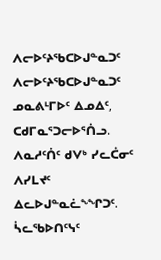ᐱᓕᐅᑦᔨᖃᑕᐅᒍᓐᓇᑐᑦ
ᐱᓕᐅᑦᔨᖃᑕᐅᒍᓐᓇᑐᑦ ᓄᓇᕕᒻᒥᐅᑦ ᐃᓄᐃᑦ, ᑕᑯᒥᓇᕐᑐᓕᐅᕐᑏᓗ. ᐱᓇᓱᑦᑏᑦ ᑯᐯᒃ ᓯᓚᑖᓂᑦ ᐱᓯᒪᔪᑦ ᐃᓚᐅᒍᓐᓇᓛᖕᖏᑐᑦ.
ᓵᓚᖃᐅᑎᑦᓭᑦ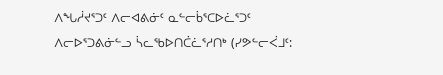ᐱᖓᓲᔪᕐᑐᑦ ᐱᓕᐊᕕᓃᑦ ᓇᓪᓕᑳᕐᑕᐅᓛᕐᑐᑦ ᐱᓕᐅᕐᑐᕕᓃᓪᓗ ᓵᓚᖃᐅᑎᑖᓛᕐᓱᑎᒃ (ᓯᕗᓪᓕᐹᒧᑦ: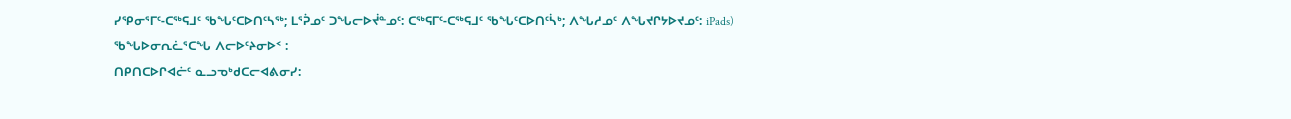ᓯᕿᓂᕐᒥᑦ-ᑕᖅᕋᒧᑦ ᖃᖓᑦᑕᐅᑎᑦᓴᖅ; ᒪᕐᕉᓄᑦ ᑐᖓᓕᐅᔫᓐᓄᑦ: ᑕᖅᕋᒥᑦ-ᑕᖅᕋᒧᑦ ᖃᖓᑦᑕᐅᑎᑦᓵᒃ; ᐱᖓᓱᓄᑦ ᐱᖓᔪᒋᔭᐅᔪᓄᑦ: iPads)
ᖃᖓᐅᓂᕆᓛᕐᑕᖓ ᐱᓕᐅᑦᔨᓂᐅᑉ :
ᑎᑭᑎᑕᐅᒋᐊᓖᑦ ᓇᓗᓀᒃᑯᑕᓕᐊᕕᓂᓯ: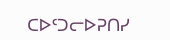ᑕᐅᑦᑐᓕᐅᕈᑎᓯ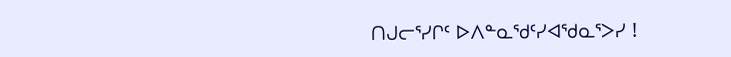ᑎᒍᓕᕐᓯᒋᑦ ᐅᐱᓐᓇᖁᑦᓯᐊᖁᓇᕐᐳᓯ !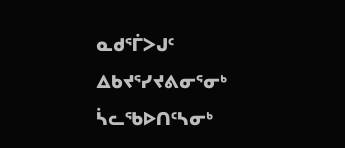ᓇᑯᕐᒦᐳᒍᑦ ᐃᑲᔪᕐᓯᔪᕕᓂᕐᓂᒃ ᓵᓚᖃᐅᑎᑦᓴᓂᒃ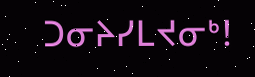ᑐᓂᔨᓯᒪᔪᓂᒃ!